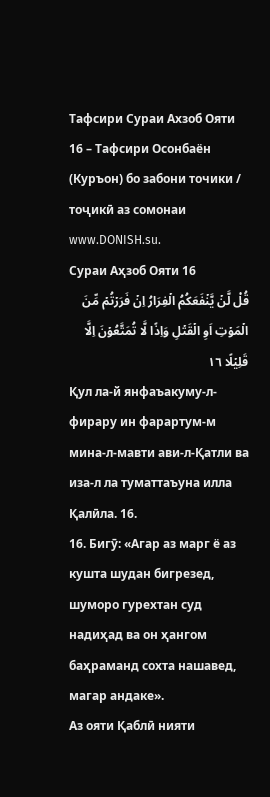Тафсири Сураи Ахзоб Ояти 16 – Тафсири Осонбаён (Куръон) бо забони точики / тоҷикӣ аз сомонаи www.DONISH.su.
Сураи Аҳзоб Ояти 16
قُلْ لَّنۡ يَّنۡفَعَكُمُ الۡفِرَارُ اِنۡ فَرَرۡتُمۡ مِّنَ الۡمَوۡتِ اَوِ الۡقَتۡلِ وَاِذًا لَّا تُمَتَّعُوۡنَ اِلَّا قَلِيۡلًا ١٦
Қул ла-й янфаъакуму-л-фирару ин фарартум-м мина-л-мавти ави-л-Қатли ва иза-л ла туматтаъуна илла Қалӣла. 16.
16. Бигӯ: «Агар аз марг ё аз кушта шудан бигрезед, шуморо гурехтан суд надиҳад ва он ҳангом баҳраманд сохта нашавед, магар андаке».
Аз ояти Қаблӣ нияти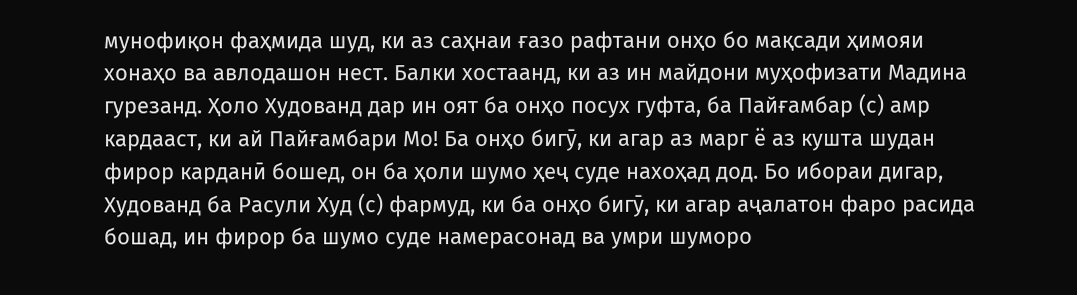мунофиқон фаҳмида шуд, ки аз саҳнаи ғазо рафтани онҳо бо мақсади ҳимояи хонаҳо ва авлодашон нест. Балки хостаанд, ки аз ин майдони муҳофизати Мадина гурезанд. Ҳоло Худованд дар ин оят ба онҳо посух гуфта, ба Пайғамбар (с) амр кардааст, ки ай Пайғамбари Мо! Ба онҳо бигӯ, ки агар аз марг ё аз кушта шудан фирор карданӣ бошед, он ба ҳоли шумо ҳеҷ суде нахоҳад дод. Бо ибораи дигар, Худованд ба Расули Худ (с) фармуд, ки ба онҳо бигӯ, ки агар аҷалатон фаро расида бошад, ин фирор ба шумо суде намерасонад ва умри шуморо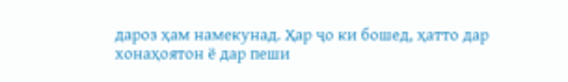дароз ҳам намекунад. Ҳар ҷо ки бошед, ҳатто дар хонаҳоятон ё дар пеши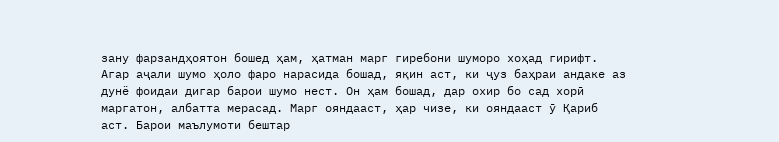зану фарзандҳоятон бошед ҳам, ҳатман марг гиребони шуморо хоҳад гирифт. Агар аҷали шумо ҳоло фаро нарасида бошад, яқин аст, ки ҷуз баҳраи андаке аз дунё фоидаи дигар барои шумо нест. Он ҳам бошад, дар охир бо сад хорӣ маргатон, албатта мерасад. Марг ояндааст, ҳар чизе, ки ояндааст ӯ Қариб аст. Барои маълумоти бештар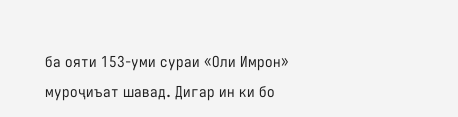ба ояти 153-уми сураи «Оли Имрон» муроҷиъат шавад. Дигар ин ки бо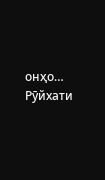онҳо…
Рӯйхати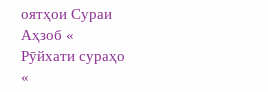оятҳои Сураи Аҳзоб «
Рӯйхати сураҳо «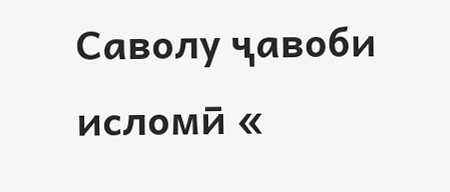Саволу ҷавоби исломӣ «